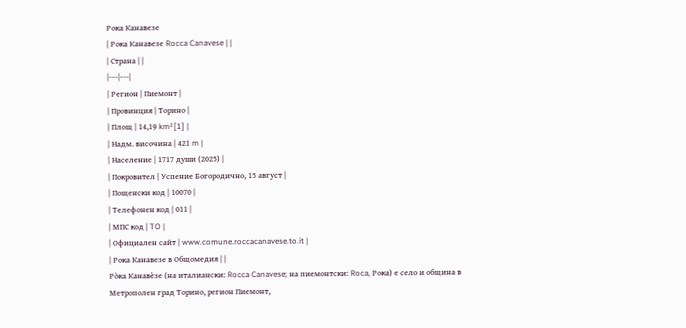Рока Канавезе
| Рока Канавезе Rocca Canavese | |
| Страна | |
|---|---|
| Регион | Пиемонт |
| Провинция | Торино |
| Площ | 14,19 km²[1] |
| Надм. височина | 421 m |
| Население | 1717 души (2025) |
| Покровител | Успение Богородично, 15 август |
| Пощенски код | 10070 |
| Телефонен код | 011 |
| МПС код | TO |
| Официален сайт | www.comune.roccacanavese.to.it |
| Рока Канавезе в Общомедия | |
Ро̀ка Канавѐзе (на италиански: Rocca Canavese; на пиемонтски: Roca, Рока) е село и община в Метрополен град Торино, регион Пиемонт,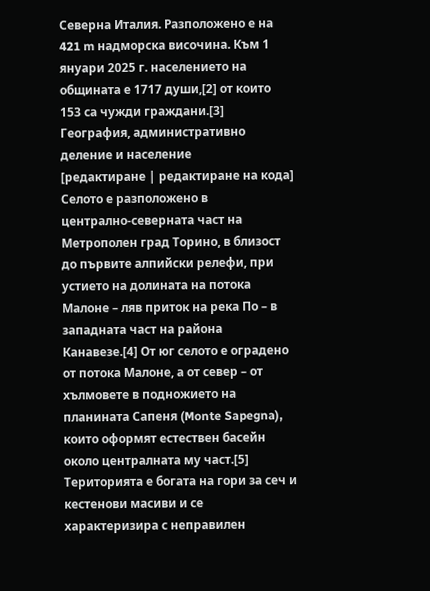Северна Италия. Разположено е на 421 m надморска височина. Към 1 януари 2025 г. населението на общината е 1717 души,[2] от които 153 са чужди граждани.[3]
География, административно деление и население
[редактиране | редактиране на кода]
Селото е разположено в централно‑северната част на Метрополен град Торино, в близост до първите алпийски релефи, при устието на долината на потока Малоне – ляв приток на река По – в западната част на района Канавезе.[4] От юг селото е оградено от потока Малоне, а от север – от хълмовете в подножието на планината Сапеня (Monte Sapegna), които оформят естествен басейн около централната му част.[5]
Територията е богата на гори за сеч и кестенови масиви и се характеризира с неправилен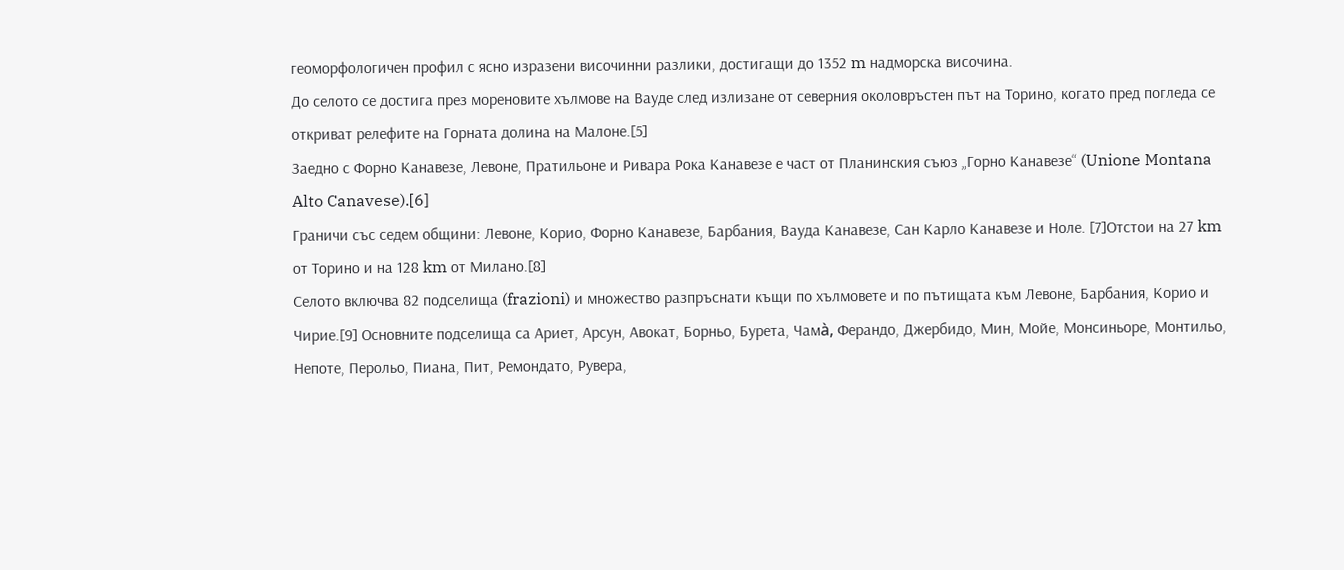геоморфологичен профил с ясно изразени височинни разлики, достигащи до 1352 m надморска височина.
До селото се достига през мореновите хълмове на Вауде след излизане от северния околовръстен път на Торино, когато пред погледа се откриват релефите на Горната долина на Малоне.[5]
Заедно с Форно Канавезе, Левоне, Пратильоне и Ривара Рока Канавезе е част от Планинския съюз „Горно Канавезе“ (Unione Montana Alto Canavese).[6]
Граничи със седем общини: Левоне, Корио, Форно Канавезе, Барбания, Вауда Канавезе, Сан Карло Канавезе и Ноле. [7]Отстои на 27 km от Торино и на 128 km от Милано.[8]
Селото включва 82 подселища (frazioni) и множество разпръснати къщи по хълмовете и по пътищата към Левоне, Барбания, Корио и Чирие.[9] Основните подселища са Ариет, Арсун, Авокат, Борньо, Бурета, Чамà, Ферандо, Джербидо, Мин, Мойе, Монсиньоре, Монтильо, Непоте, Перольо, Пиана, Пит, Ремондато, Рувера,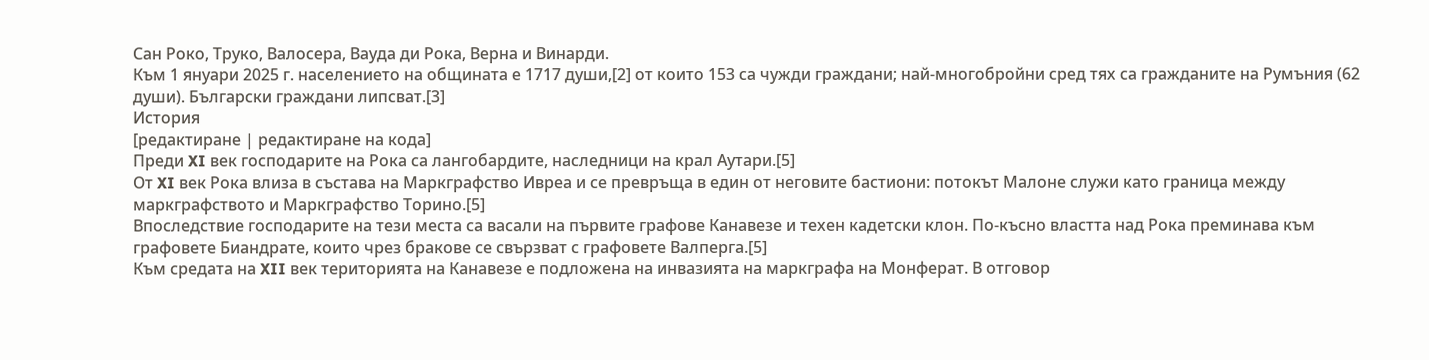Сан Роко, Труко, Валосера, Вауда ди Рока, Верна и Винарди.
Към 1 януари 2025 г. населението на общината е 1717 души,[2] от които 153 са чужди граждани; най-многобройни сред тях са гражданите на Румъния (62 души). Български граждани липсват.[3]
История
[редактиране | редактиране на кода]
Преди XI век господарите на Рока са лангобардите, наследници на крал Аутари.[5]
От XI век Рока влиза в състава на Маркграфство Ивреа и се превръща в един от неговите бастиони: потокът Малоне служи като граница между маркграфството и Маркграфство Торино.[5]
Впоследствие господарите на тези места са васали на първите графове Канавезе и техен кадетски клон. По-късно властта над Рока преминава към графовете Биандрате, които чрез бракове се свързват с графовете Валперга.[5]
Към средата на XII век територията на Канавезе е подложена на инвазията на маркграфа на Монферат. В отговор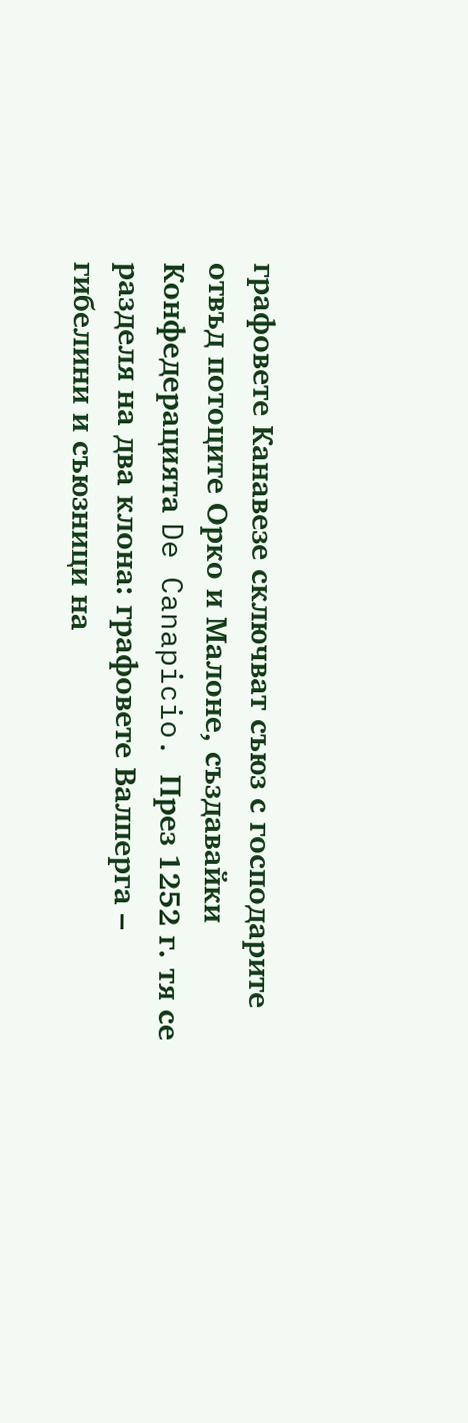графовете Канавезе сключват съюз с господарите отвъд потоците Орко и Малоне, създавайки Конфедерацията De Canapicio. През 1252 г. тя се разделя на два клона: графовете Валперга – гибелини и съюзници на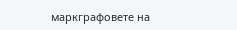маркграфовете на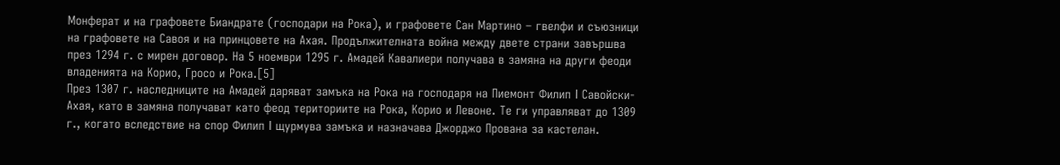Монферат и на графовете Биандрате (господари на Рока), и графовете Сан Мартино – гвелфи и съюзници на графовете на Савоя и на принцовете на Ахая. Продължителната война между двете страни завършва през 1294 г. с мирен договор. На 5 ноември 1295 г. Амадей Кавалиери получава в замяна на други феоди владенията на Корио, Гросо и Рока.[5]
През 1307 г. наследниците на Амадей даряват замъка на Рока на господаря на Пиемонт Филип I Савойски-Ахая, като в замяна получават като феод териториите на Рока, Корио и Левоне. Те ги управляват до 1309 г., когато вследствие на спор Филип I щурмува замъка и назначава Джорджо Прована за кастелан.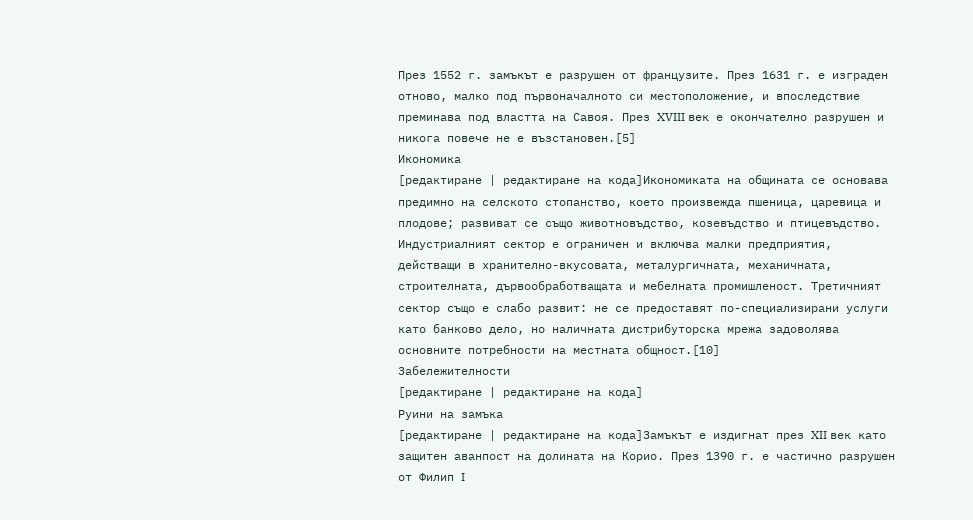През 1552 г. замъкът е разрушен от французите. През 1631 г. е изграден отново, малко под първоначалното си местоположение, и впоследствие преминава под властта на Савоя. През XVIII век е окончателно разрушен и никога повече не е възстановен.[5]
Икономика
[редактиране | редактиране на кода]Икономиката на общината се основава предимно на селското стопанство, което произвежда пшеница, царевица и плодове; развиват се също животновъдство, козевъдство и птицевъдство. Индустриалният сектор е ограничен и включва малки предприятия, действащи в хранително-вкусовата, металургичната, механичната, строителната, дървообработващата и мебелната промишленост. Третичният сектор също е слабо развит: не се предоставят по-специализирани услуги като банково дело, но наличната дистрибуторска мрежа задоволява основните потребности на местната общност.[10]
Забележителности
[редактиране | редактиране на кода]
Руини на замъка
[редактиране | редактиране на кода]Замъкът е издигнат през XII век като защитен аванпост на долината на Корио. През 1390 г. е частично разрушен от Филип I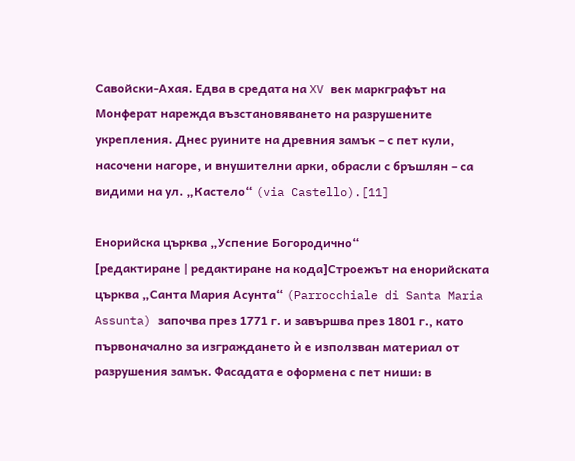Савойски-Ахая. Едва в средата на XV век маркграфът на Монферат нарежда възстановяването на разрушените укрепления. Днес руините на древния замък – с пет кули, насочени нагоре, и внушителни арки, обрасли с бръшлян – са видими на ул. „Кастело“ (via Castello).[11]

Енорийска църква „Успение Богородично“
[редактиране | редактиране на кода]Строежът на енорийската църква „Санта Мария Асунта“ (Parrocchiale di Santa Maria Assunta) започва през 1771 г. и завършва през 1801 г., като първоначално за изграждането ѝ е използван материал от разрушения замък. Фасадата е оформена с пет ниши: в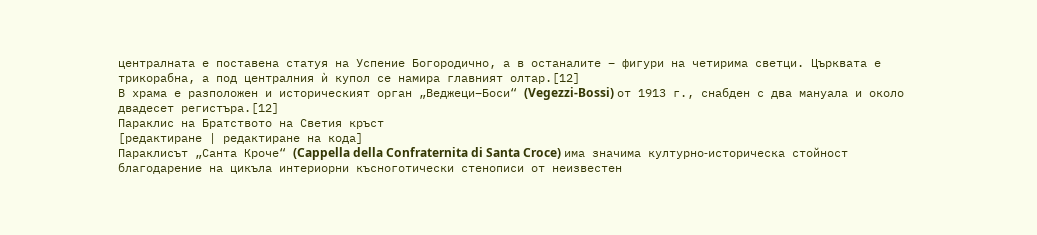централната е поставена статуя на Успение Богородично, а в останалите – фигури на четирима светци. Църквата е трикорабна, а под централния ѝ купол се намира главният олтар.[12]
В храма е разположен и историческият орган „Веджеци–Боси“ (Vegezzi‑Bossi) от 1913 г., снабден с два мануала и около двадесет регистъра.[12]
Параклис на Братството на Светия кръст
[редактиране | редактиране на кода]
Параклисът „Санта Кроче“ (Cappella della Confraternita di Santa Croce) има значима културно‑историческа стойност благодарение на цикъла интериорни късноготически стенописи от неизвестен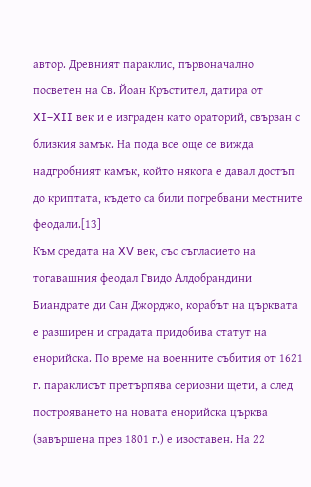автор. Древният параклис, първоначално посветен на Св. Йоан Кръстител, датира от XI–XII век и е изграден като ораторий, свързан с близкия замък. На пода все още се вижда надгробният камък, който някога е давал достъп до криптата, където са били погребвани местните феодали.[13]
Към средата на XV век, със съгласието на тогавашния феодал Гвидо Алдобрандини Биандрате ди Сан Джорджо, корабът на църквата е разширен и сградата придобива статут на енорийска. По време на военните събития от 1621 г. параклисът претърпява сериозни щети, а след построяването на новата енорийска църква (завършена през 1801 г.) е изоставен. На 22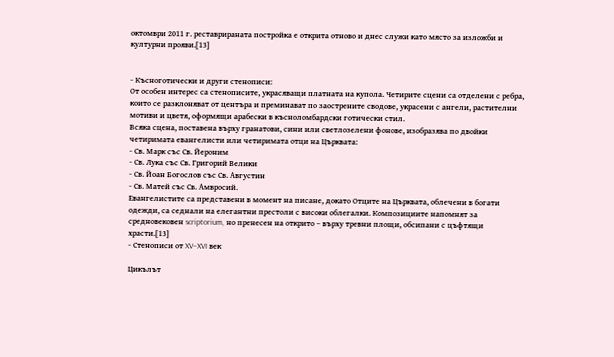октомври 2011 г. реставрираната постройка е открита отново и днес служи като място за изложби и културни прояви.[13]


- Късноготически и други стенописиː
От особен интерес са стенописите, украсяващи платната на купола. Четирите сцени са отделени с ребра, които се разклоняват от центъра и преминават по заострените сводове, украсени с ангели, растителни мотиви и цветя, оформящи арабески в късноломбардски готически стил.
Всяка сцена, поставена върху гранатови, сини или светлозелени фонове, изобразява по двойки четиримата евангелисти или четиримата отци на Църквата:
- Св. Марк със Св. Йероним
- Св. Лука със Св. Григорий Велики
- Св. Йоан Богослов със Св. Августин
- Св. Матей със Св. Амвросий.
Евангелистите са представени в момент на писане, докато Отците на Църквата, облечени в богати одежди, са седнали на елегантни престоли с високи облегалки. Композициите напомнят за средновековен scriptorium, но пренесен на открито – върху тревни площи, обсипани с цъфтящи храсти.[13]
- Стенописи от XV–XVI век

Цикълът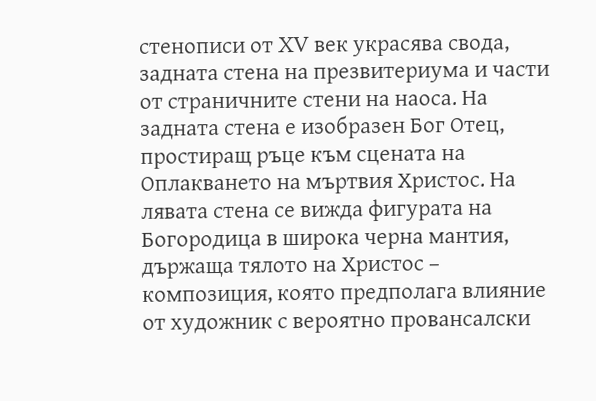стенописи от XV век украсява свода, задната стена на презвитериума и части от страничните стени на наоса. На задната стена е изобразен Бог Отец, простиращ ръце към сцената на Оплакването на мъртвия Христос. На лявата стена се вижда фигурата на Богородица в широка черна мантия, държаща тялото на Христос – композиция, която предполага влияние от художник с вероятно провансалски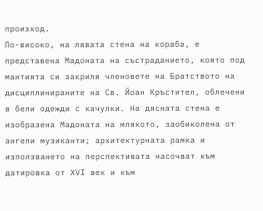произход.
По-високо, на лявата стена на кораба, е представена Мадоната на състраданието, която под мантията си закриля членовете на Братството на дисциплинираните на Св. Йоан Кръстител, облечени в бели одежди с качулки. На дясната стена е изобразена Мадоната на млякото, заобиколена от ангели музиканти; архитектурната рамка и използването на перспективата насочват към датировка от XVI век и към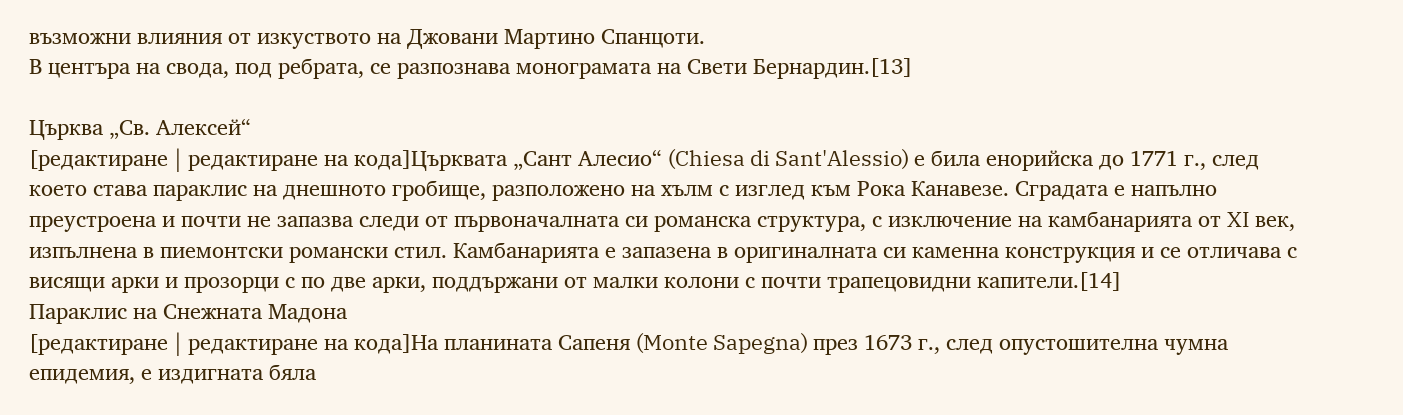възможни влияния от изкуството на Джовани Мартино Спанцоти.
В центъра на свода, под ребрата, се разпознава монограмата на Свети Бернардин.[13]

Църква „Св. Алексей“
[редактиране | редактиране на кода]Църквата „Сант Алесио“ (Chiesa di Sant'Alessio) е била енорийска до 1771 г., след което става параклис на днешното гробище, разположено на хълм с изглед към Рока Канавезе. Сградата е напълно преустроена и почти не запазва следи от първоначалната си романска структура, с изключение на камбанарията от XI век, изпълнена в пиемонтски романски стил. Камбанарията е запазена в оригиналната си каменна конструкция и се отличава с висящи арки и прозорци с по две арки, поддържани от малки колони с почти трапецовидни капители.[14]
Параклис на Снежната Мадона
[редактиране | редактиране на кода]На планината Сапеня (Monte Sapegna) през 1673 г., след опустошителна чумна епидемия, е издигната бяла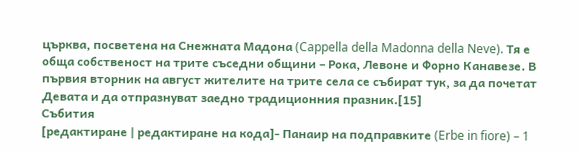църква, посветена на Снежната Мадона (Cappella della Madonna della Neve). Тя е обща собственост на трите съседни общини – Рока, Левоне и Форно Канавезе. В първия вторник на август жителите на трите села се събират тук, за да почетат Девата и да отпразнуват заедно традиционния празник.[15]
Събития
[редактиране | редактиране на кода]- Панаир на подправките (Erbe in fiore) – 1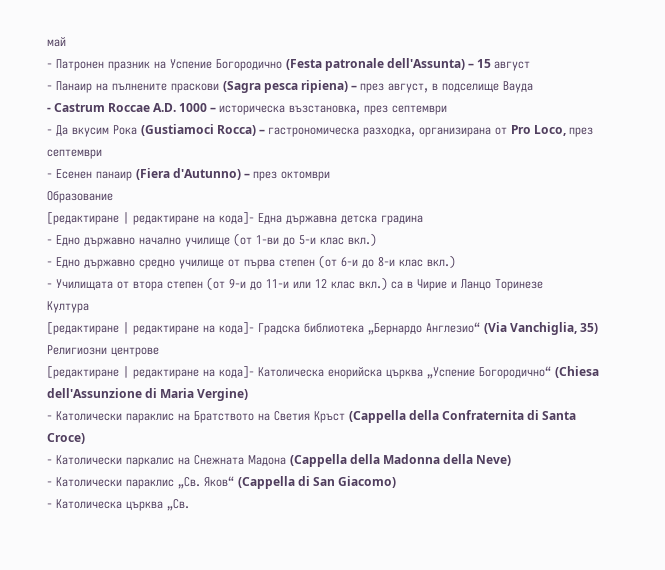май
- Патронен празник на Успение Богородично (Festa patronale dell'Assunta) – 15 август
- Панаир на пълнените праскови (Sagra pesca ripiena) – през август, в подселище Вауда
- Castrum Roccae A.D. 1000 – историческа възстановка, през септември
- Да вкусим Рока (Gustiamoci Rocca) – гастрономическа разходка, организирана от Pro Loco, през септември
- Есенен панаир (Fiera d'Autunno) – през октомври
Образование
[редактиране | редактиране на кода]- Една държавна детска градина
- Едно държавно начално училище (от 1-ви до 5-и клас вкл.)
- Едно държавно средно училище от първа степен (от 6-и до 8-и клас вкл.)
- Училищата от втора степен (от 9-и до 11-и или 12 клас вкл.) са в Чирие и Ланцо Торинезе
Култура
[редактиране | редактиране на кода]- Градска библиотека „Бернардо Англезио“ (Via Vanchiglia, 35)
Религиозни центрове
[редактиране | редактиране на кода]- Католическа енорийска църква „Успение Богородично“ (Chiesa dell'Assunzione di Maria Vergine)
- Католически параклис на Братството на Светия Кръст (Cappella della Confraternita di Santa Croce)
- Католически паркалис на Снежната Мадона (Cappella della Madonna della Neve)
- Католически параклис „Св. Яков“ (Cappella di San Giacomo)
- Католическа църква „Св.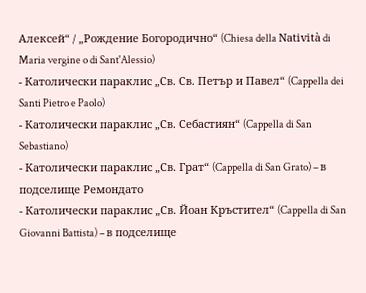Алексей“ / „Рождение Богородично“ (Chiesa della Natività di Maria vergine o di Sant'Alessio)
- Католически параклис „Св. Св. Петър и Павел“ (Cappella dei Santi Pietro e Paolo)
- Католически параклис „Св. Себастиян“ (Cappella di San Sebastiano)
- Католически параклис „Св. Грат“ (Cappella di San Grato) – в подселище Ремондато
- Католически параклис „Св. Йоан Кръстител“ (Cappella di San Giovanni Battista) – в подселище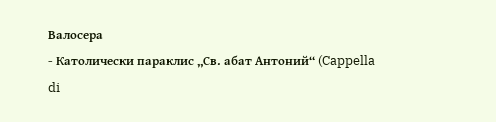Валосера
- Католически параклис „Св. абат Антоний“ (Cappella di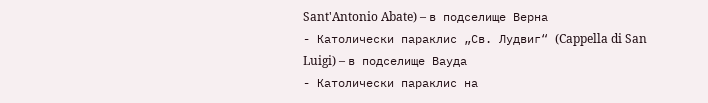Sant'Antonio Abate) – в подселище Верна
- Католически параклис „Св. Лудвиг“ (Cappella di San Luigi) – в подселище Вауда
- Католически параклис на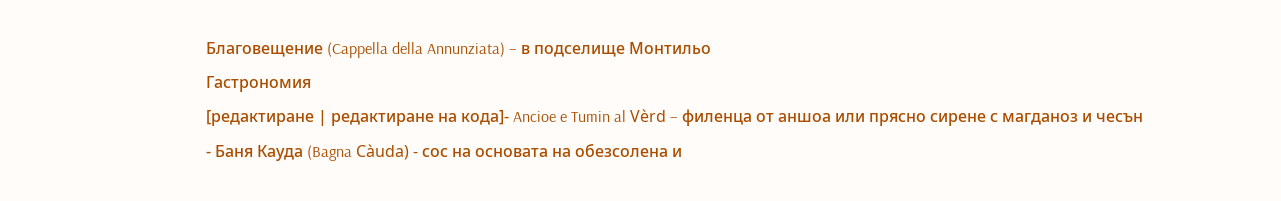Благовещение (Cappella della Annunziata) – в подселище Монтильо
Гастрономия
[редактиране | редактиране на кода]- Ancioe e Tumin al Vèrd – филенца от аншоа или прясно сирене с магданоз и чесън
- Баня Кауда (Bagna Càuda) - сос на основата на обезсолена и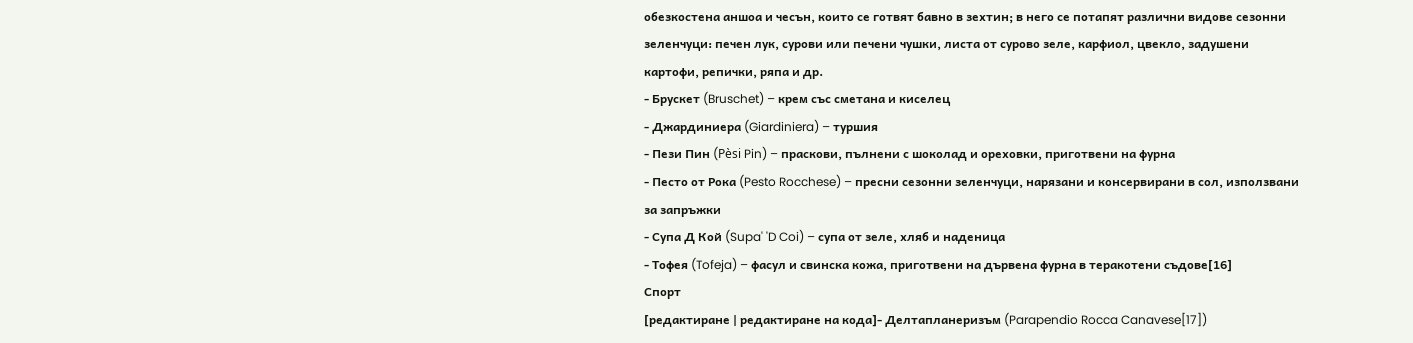обезкостена аншоа и чесън, които се готвят бавно в зехтин; в него се потапят различни видове сезонни зеленчуци: печен лук, сурови или печени чушки, листа от сурово зеле, карфиол, цвекло, задушени картофи, репички, ряпа и др.
- Брускет (Bruschet) – крем със сметана и киселец
- Джардиниера (Giardiniera) – туршия
- Пези Пин (Pèsi Pin) – праскови, пълнени с шоколад и ореховки, приготвени на фурна
- Песто от Рока (Pesto Rocchese) – пресни сезонни зеленчуци, нарязани и консервирани в сол, използвани за запръжки
- Супа Д Кой (Supa' 'D Coi) – супа от зеле, хляб и наденица
- Тофея (Tofeja) – фасул и свинска кожа, приготвени на дървена фурна в теракотени съдове[16]
Спорт
[редактиране | редактиране на кода]- Делтапланеризъм (Parapendio Rocca Canavese[17])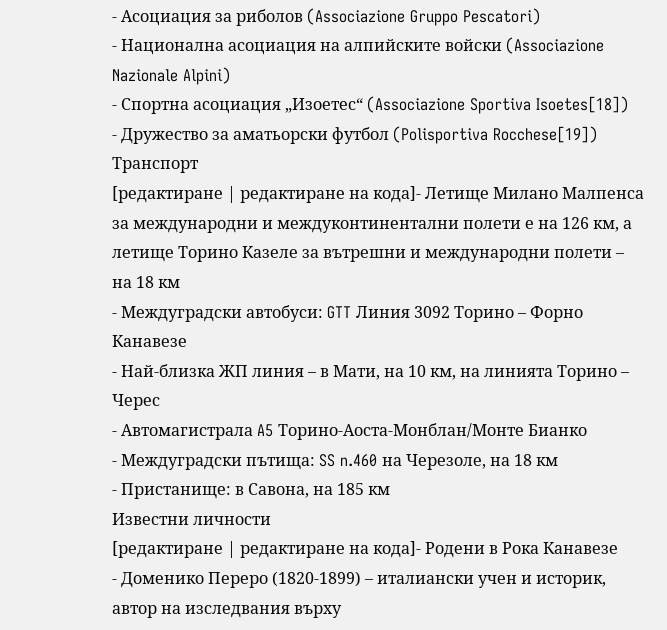- Асоциация за риболов (Associazione Gruppo Pescatori)
- Национална асоциация на алпийските войски (Associazione Nazionale Alpini)
- Спортна асоциация „Изоетес“ (Associazione Sportiva Isoetes[18])
- Дружество за аматьорски футбол (Polisportiva Rocchese[19])
Транспорт
[редактиране | редактиране на кода]- Летище Милано Малпенса за международни и междуконтинентални полети е на 126 км, а летище Торино Казеле за вътрешни и международни полети – на 18 км
- Междуградски автобуси: GTT Линия 3092 Торино – Форно Канавезе
- Най-близка ЖП линия – в Мати, на 10 км, на линията Торино – Черес
- Автомагистрала A5 Торино-Аоста-Монблан/Монте Бианко
- Междуградски пътища: SS n.460 на Черезоле, на 18 км
- Пристанище: в Савона, на 185 км
Известни личности
[редактиране | редактиране на кода]- Родени в Рока Канавезе
- Доменико Переро (1820-1899) – италиански учен и историк, автор на изследвания върху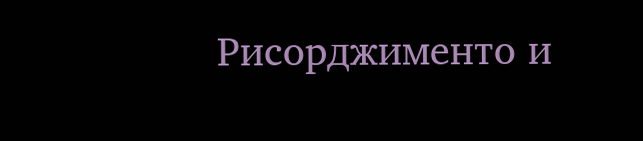Рисорджименто и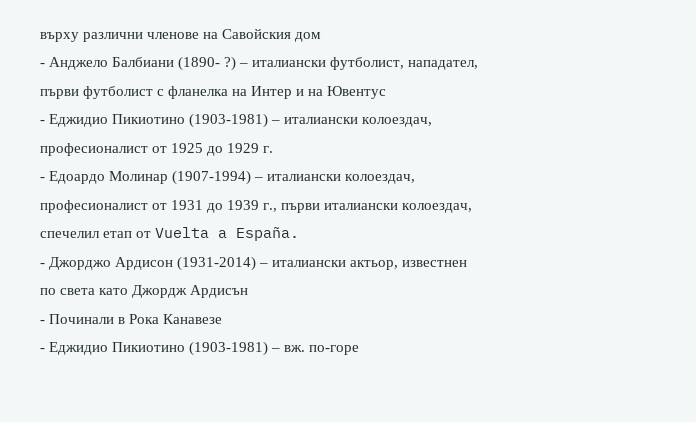върху различни членове на Савойския дом
- Анджело Балбиани (1890- ?) – италиански футболист, нападател, първи футболист с фланелка на Интер и на Ювентус
- Еджидио Пикиотино (1903-1981) – италиански колоездач, професионалист от 1925 до 1929 г.
- Едоардо Молинар (1907-1994) – италиански колоездач, професионалист от 1931 до 1939 г., първи италиански колоездач, спечелил етап от Vuelta a España.
- Джорджо Ардисон (1931-2014) – италиански актьор, известнен по света като Джордж Ардисън
- Починали в Рока Канавезе
- Еджидио Пикиотино (1903-1981) – вж. по-горе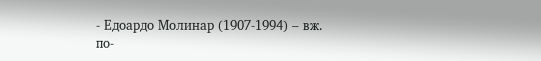- Едоардо Молинар (1907-1994) – вж. по-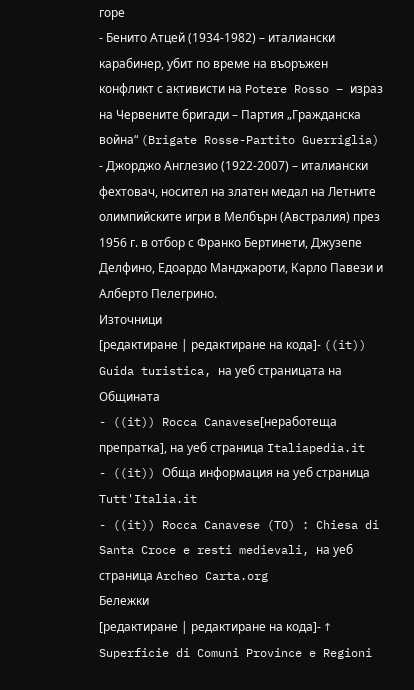горе
- Бенито Атцей (1934-1982) – италиански карабинер, убит по време на въоръжен конфликт с активисти на Potere Rosso – израз на Червените бригади – Партия „Гражданска война“ (Brigate Rosse-Partito Guerriglia)
- Джорджо Англезио (1922-2007) – италиански фехтовач, носител на златен медал на Летните олимпийските игри в Мелбърн (Австралия) през 1956 г. в отбор с Франко Бертинети, Джузепе Делфино, Едоардо Манджароти, Карло Павези и Алберто Пелегрино.
Източници
[редактиране | редактиране на кода]- ((it)) Guida turistica, на уеб страницата на Общината
- ((it)) Rocca Canavese[неработеща препратка], на уеб страница Italiapedia.it
- ((it)) Обща информация на уеб страница Tutt'Italia.it
- ((it)) Rocca Canavese (TO) : Chiesa di Santa Croce e resti medievali, на уеб страница Archeo Carta.org
Бележки
[редактиране | редактиране на кода]- ↑ Superficie di Comuni Province e Regioni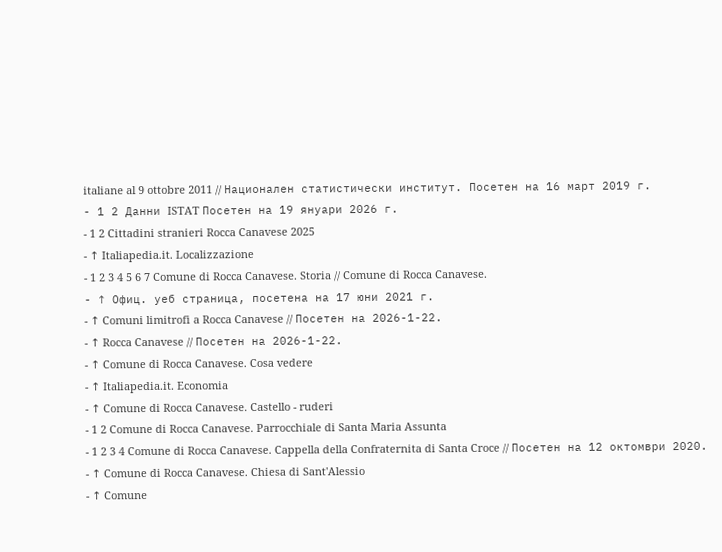italiane al 9 ottobre 2011 // Национален статистически институт. Посетен на 16 март 2019 г.
- 1 2 Данни ISTAT Посетен на 19 януари 2026 г.
- 1 2 Cittadini stranieri Rocca Canavese 2025
- ↑ Italiapedia.it. Localizzazione
- 1 2 3 4 5 6 7 Comune di Rocca Canavese. Storia // Comune di Rocca Canavese.
- ↑ Офиц. уеб страница, посетена на 17 юни 2021 г.
- ↑ Comuni limitrofi a Rocca Canavese // Посетен на 2026-1-22.
- ↑ Rocca Canavese // Посетен на 2026-1-22.
- ↑ Comune di Rocca Canavese. Cosa vedere
- ↑ Italiapedia.it. Economia
- ↑ Comune di Rocca Canavese. Castello - ruderi
- 1 2 Comune di Rocca Canavese. Parrocchiale di Santa Maria Assunta
- 1 2 3 4 Comune di Rocca Canavese. Cappella della Confraternita di Santa Croce // Посетен на 12 октомври 2020.
- ↑ Comune di Rocca Canavese. Chiesa di Sant'Alessio
- ↑ Comune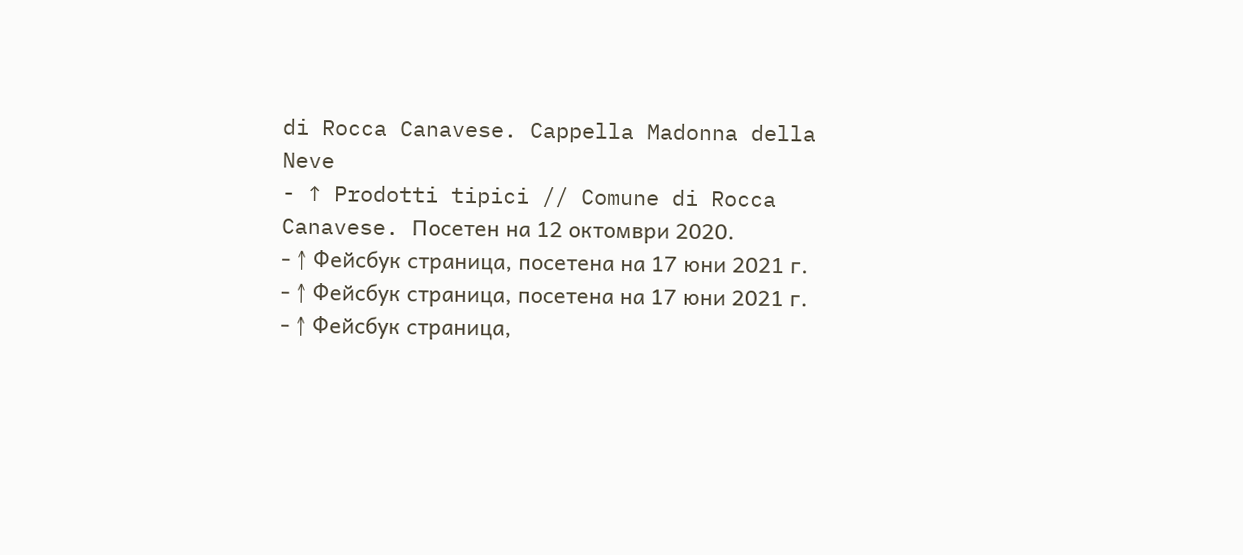di Rocca Canavese. Cappella Madonna della Neve
- ↑ Prodotti tipici // Comune di Rocca Canavese. Посетен на 12 октомври 2020.
- ↑ Фейсбук страница, посетена на 17 юни 2021 г.
- ↑ Фейсбук страница, посетена на 17 юни 2021 г.
- ↑ Фейсбук страница,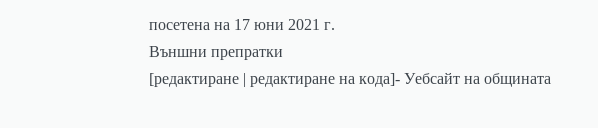посетена на 17 юни 2021 г.
Външни препратки
[редактиране | редактиране на кода]- Уебсайт на общината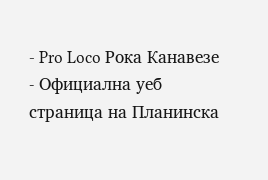- Pro Loco Рока Канавезе
- Официална уеб страница на Планинска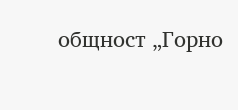общност „Горно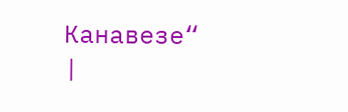Канавезе“
|